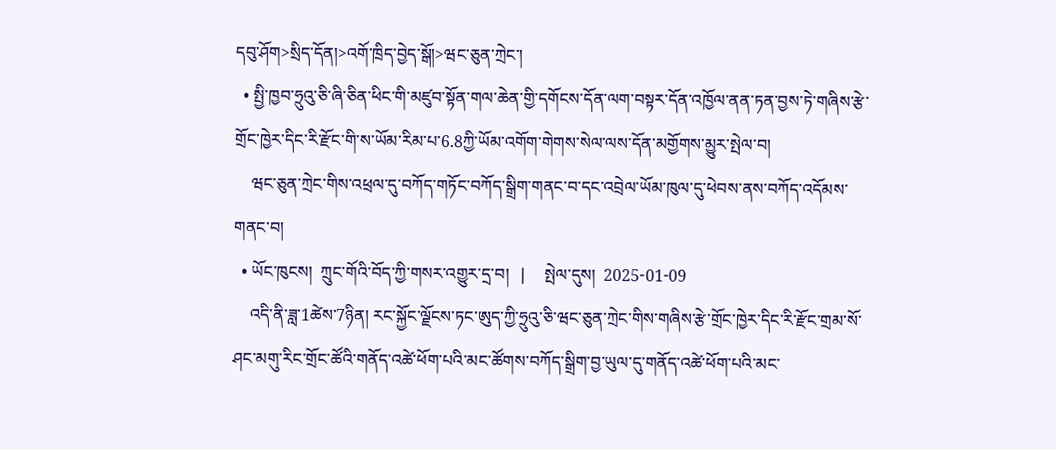དབུ་ཤོག>སྲིད་དོན།>འགོ་ཁྲིད་བྱེད་སྒོ།>ཝང་ཅུན་ཀྲེང་།
  • སྤྱི་ཁྱབ་ཧྲུའུ་ཅི་ཞི་ཅིན་ཕིང་གི་མཛུབ་སྟོན་གལ་ཆེན་གྱི་དགོངས་དོན་ལག་བསྟར་དོན་འཁྱོལ་ནན་ཏན་བྱས་ཏེ་གཞིས་རྩེ་གྲོང་ཁྱེར་དིང་རི་རྫོང་གི་ས་ཡོམ་རིམ་པ་6.8ཀྱི་ཡོམ་འགོག་གེགས་སེལ་ལས་དོན་མགྱོགས་མྱུར་སྤེལ་བ།
    ཝང་ཅུན་ཀྲེང་གིས་འཕྲལ་དུ་བཀོད་གཏོང་བཀོད་སྒྲིག་གནང་བ་དང་འབྲེལ་ཡོམ་ཁུལ་དུ་ཕེབས་ནས་བཀོད་འདོམས་གནང་བ།
  • ཡོང་ཁུངས།  ཀྲུང་གོའི་བོད་ཀྱི་གསར་འགྱུར་དྲ་བ།   |     སྤེལ་དུས།  2025-01-09
    འདི་ནི་ཟླ་1ཚེས་7ཉིན། རང་སྐྱོང་ལྗོངས་ཏང་ཨུད་ཀྱི་ཧྲུའུ་ཅི་ཝང་ཅུན་ཀྲེང་གིས་གཞིས་རྩེ་གྲོང་ཁྱེར་དིང་རི་རྫོང་གྲམ་སོ་ཤང་མགུ་རིང་གྲོང་ཚོའི་གནོད་འཚེ་ཕོག་པའི་མང་ཚོགས་བཀོད་སྒྲིག་བྱ་ཡུལ་དུ་གནོད་འཚེ་ཕོག་པའི་མང་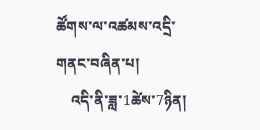ཚོགས་ལ་འཚམས་འདྲི་གནང་བཞིན་པ།
    འདི་ནི་ཟླ་1ཚེས་7ཉིན།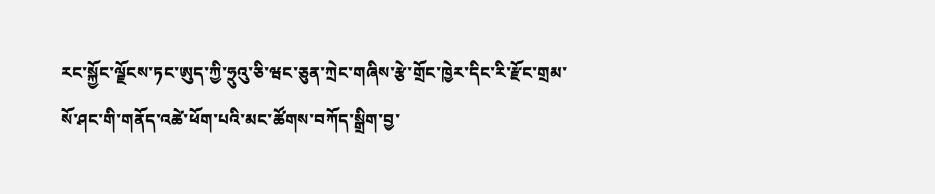རང་སྐྱོང་ལྗོངས་ཏང་ཨུད་ཀྱི་ཧྲུའུ་ཅི་ཝང་ཅུན་ཀྲེང་གཞིས་རྩེ་གྲོང་ཁྱེར་དིང་རི་རྫོང་གྲམ་སོ་ཤང་གི་གནོད་འཚེ་ཕོག་པའི་མང་ཚོགས་བཀོད་སྒྲིག་བྱ་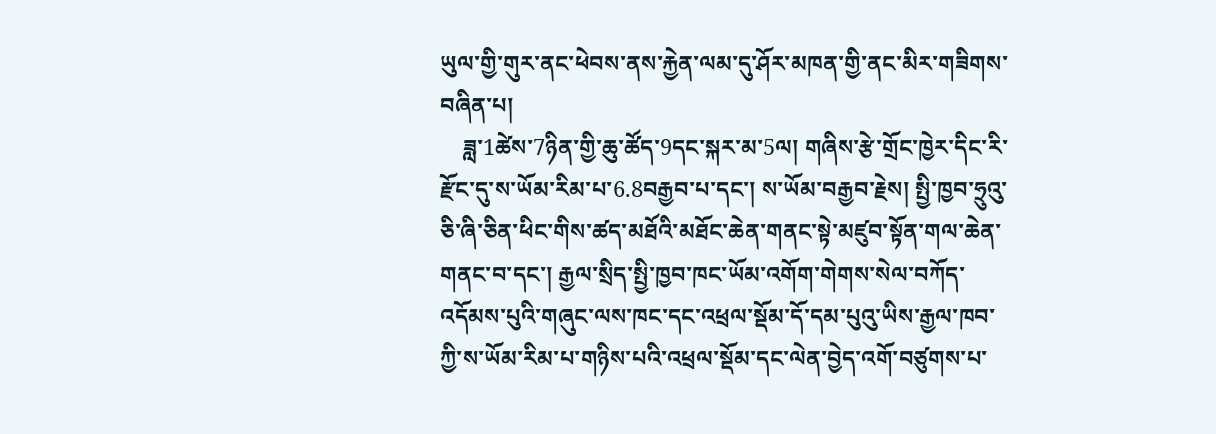ཡུལ་གྱི་གུར་ནང་ཕེབས་ནས་རྐྱེན་ལམ་དུ་ཤོར་མཁན་གྱི་ནང་མིར་གཟིགས་བཞིན་པ།
    ཟླ་1ཚེས་7ཉིན་གྱི་ཆུ་ཚོད་9དང་སྐར་མ་5ལ། གཞིས་རྩེ་གྲོང་ཁྱེར་དིང་རི་རྫོང་དུ་ས་ཡོམ་རིམ་པ་6.8བརྒྱབ་པ་དང་། ས་ཡོམ་བརྒྱབ་རྗེས། སྤྱི་ཁྱབ་ཧྲུའུ་ཅི་ཞི་ཅིན་ཕིང་གིས་ཚད་མཐོའི་མཐོང་ཆེན་གནང་སྟེ་མཛུབ་སྟོན་གལ་ཆེན་གནང་བ་དང་། རྒྱལ་སྲིད་སྤྱི་ཁྱབ་ཁང་ཡོམ་འགོག་གེགས་སེལ་བཀོད་འདོམས་པུའི་གཞུང་ལས་ཁང་དང་འཕྲལ་སྡོམ་དོ་དམ་པུའུ་ཡིས་རྒྱལ་ཁབ་ཀྱི་ས་ཡོམ་རིམ་པ་གཉིས་པའི་འཕྲལ་སྡོམ་དང་ལེན་བྱེད་འགོ་བཙུགས་པ་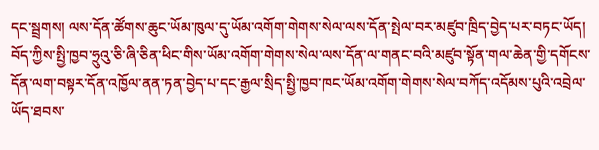དང་སྦྲགས། ལས་དོན་ཚོགས་ཆུང་ཡོམ་ཁུལ་དུ་ཡོམ་འགོག་གེགས་སེལ་ལས་དོན་སྤེལ་བར་མཛུབ་ཁྲིད་བྱེད་པར་བཏང་ཡོད། བོད་ཀྱིས་སྤྱི་ཁྱབ་ཧྲུའུ་ཅི་ཞི་ཅིན་ཕིང་གིས་ཡོམ་འགོག་གེགས་སེལ་ལས་དོན་ལ་གནང་བའི་མཛུབ་སྟོན་གལ་ཆེན་གྱི་དགོངས་དོན་ལག་བསྟར་དོན་འཁྱོལ་ནན་ཏན་བྱེད་པ་དང་རྒྱལ་སྲིད་སྤྱི་ཁྱབ་ཁང་ཡོམ་འགོག་གེགས་སེལ་བཀོད་འདོམས་པུའི་འབྲེལ་ཡོད་ཐབས་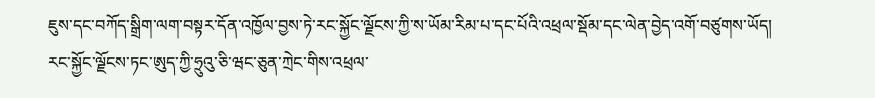ཇུས་དང་བཀོད་སྒྲིག་ལག་བསྟར་དོན་འཁྱོལ་བྱས་ཏེ་རང་སྐྱོང་ལྗོངས་ཀྱི་ས་ཡོམ་རིམ་པ་དང་པོའི་འཕྲལ་སྡོམ་དང་ལེན་བྱེད་འགོ་བཙུགས་ཡོད། རང་སྐྱོང་ལྗོངས་ཏང་ཨུད་ཀྱི་ཧྲུའུ་ཅི་ཝང་ཅུན་ཀྲེང་གིས་འཕྲལ་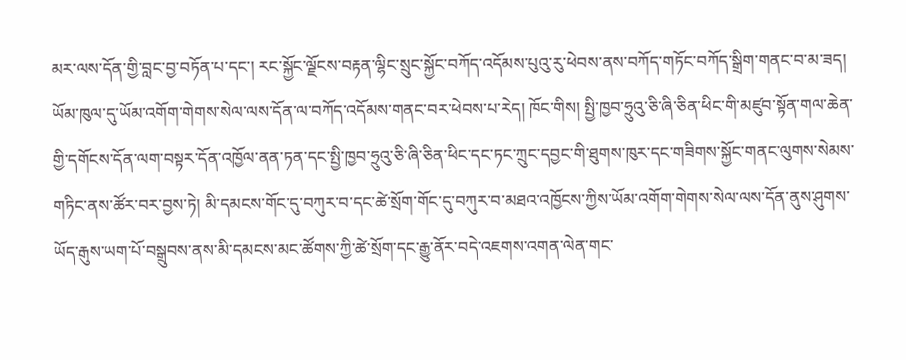མར་ལས་དོན་གྱི་བླང་བྱ་བཏོན་པ་དང་། རང་སྐྱོང་ལྗོངས་བརྟན་ལྷིང་སྲུང་སྐྱོང་བཀོད་འདོམས་པུའུ་རུ་ཕེབས་ནས་བཀོད་གཏོང་བཀོད་སྒྲིག་གནང་བ་མ་ཟད། ཡོམ་ཁུལ་དུ་ཡོམ་འགོག་གེགས་སེལ་ལས་དོན་ལ་བཀོད་འདོམས་གནང་བར་ཕེབས་པ་རེད། ཁོང་གིས། སྤྱི་ཁྱབ་ཧྲུའུ་ཅི་ཞི་ཅིན་ཕིང་གི་མཛུབ་སྟོན་གལ་ཆེན་གྱི་དགོངས་དོན་ལག་བསྟར་དོན་འཁྱོལ་ནན་ཏན་དང་སྤྱི་ཁྱབ་ཧྲུའུ་ཅི་ཞི་ཅིན་ཕིང་དང་ཏང་ཀྲུང་དབྱང་གི་ཐུགས་ཁུར་དང་གཟིགས་སྐྱོང་གནང་ལུགས་སེམས་གཏིང་ནས་ཚོར་བར་བྱས་ཏེ། མི་དམངས་གོང་དུ་བཀུར་བ་དང་ཚེ་སྲོག་གོང་དུ་བཀུར་བ་མཐའ་འཁྱོངས་ཀྱིས་ཡོམ་འགོག་གེགས་སེལ་ལས་དོན་ནུས་ཤུགས་ཡོད་རྒུས་ཡག་པོ་བསྒྲུབས་ནས་མི་དམངས་མང་ཚོགས་ཀྱི་ཚེ་སྲོག་དང་རྒྱུ་ནོར་བདེ་འཇགས་འགན་ལེན་གང་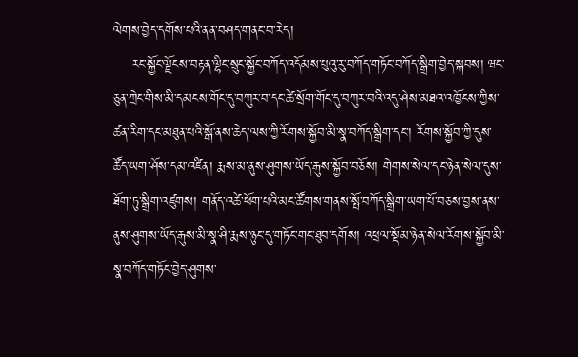ལེགས་བྱེད་དགོས་པའི་ནན་བཤད་གནང་བ་རེད།
    རང་སྐྱོང་ལྗོངས་བརྟན་ལྷིང་སྲུང་སྐྱོང་བཀོད་འདོམས་པུའུ་རུ་བཀོད་གཏོང་བཀོད་སྒྲིག་བྱེད་སྐབས། ཝང་ཅུན་ཀྲེང་གིས་མི་དམངས་གོང་དུ་བཀུར་བ་དང་ཚེ་སྲོག་གོང་དུ་བཀུར་བའི་འདུ་ཤེས་མཐའ་འཁྱོངས་ཀྱིས་ཚན་རིག་དང་མཐུན་པའི་སྒོ་ནས་ཆེད་ལས་ཀྱི་རོགས་སྐྱོབ་མི་སྣ་བཀོད་སྒྲིག་དང་། རོགས་སྐྱོབ་ཀྱི་དུས་ཚོད་ཡག་ཤོས་དམ་འཛིན། རྨས་མ་ནུས་ཤུགས་ཡོད་རྒུས་སྐྱོབ་བཅོས། གེགས་སེལ་དང་ཉེན་སེལ་དུས་ཐོག་ཏུ་སྒྲིག་འཛུགས། གནོད་འཚེ་ཕོག་པའི་མང་ཚོགས་གནས་སྤོ་བཀོད་སྒྲིག་ཡག་པོ་བཅས་བྱས་ནས་ནུས་ཤུགས་ཡོད་རྒུས་མི་སྣ་ཤི་རྨས་ཉུང་དུ་གཏོང་གང་ཐུབ་དགོས། འཕྲལ་སྡོམ་ཉེན་སེལ་རོགས་སྐྱོབ་མི་སྣ་བཀོད་གཏོང་བྱེད་ཤུགས་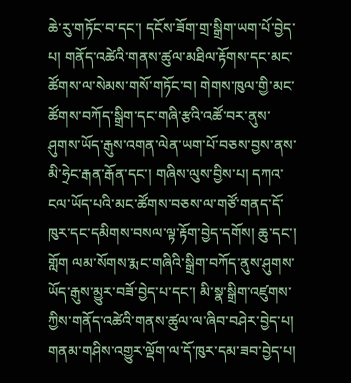ཆེ་རུ་གཏོང་བ་དང་། དངོས་ཟོག་གྲ་སྒྲིག་ཡག་པོ་བྱེད་པ། གནོད་འཚེའི་གནས་ཚུལ་མཐིལ་རྟོགས་དང་མང་ཚོགས་ལ་སེམས་གསོ་གཏོང་བ། གེགས་ཁུལ་གྱི་མང་ཚོགས་བཀོད་སྒྲིག་དང་གཞི་རྩའི་འཚོ་བར་ནུས་ཤུགས་ཡོད་རྒུས་འགན་ལེན་ཡག་པོ་བཅས་བྱས་ནས་མི་ཧྲེང་རྒན་རྒོན་དང་། གཞིས་ལུས་བྱིས་པ། དཀའ་ངལ་ཡོད་པའི་མང་ཚོགས་བཅས་ལ་གཙོ་གནད་དོ་ཁུར་དང་དམིགས་བསལ་ལྟ་རྟོག་བྱེད་དགོས། ཆུ་དང་། གློག ལམ་སོགས་རྨང་གཞིའི་སྒྲིག་བཀོད་ནུས་ཤུགས་ཡོད་རྒུས་མྱུར་བཟོ་བྱེད་པ་དང་། མི་སྣ་སྒྲིག་འཛུགས་ཀྱིས་གནོད་འཚེའི་གནས་ཚུལ་ལ་ཞིབ་བཤེར་བྱེད་པ། གནམ་གཤིས་འགྱུར་ལྡོག་ལ་དོ་ཁུར་དམ་ཟབ་བྱེད་པ།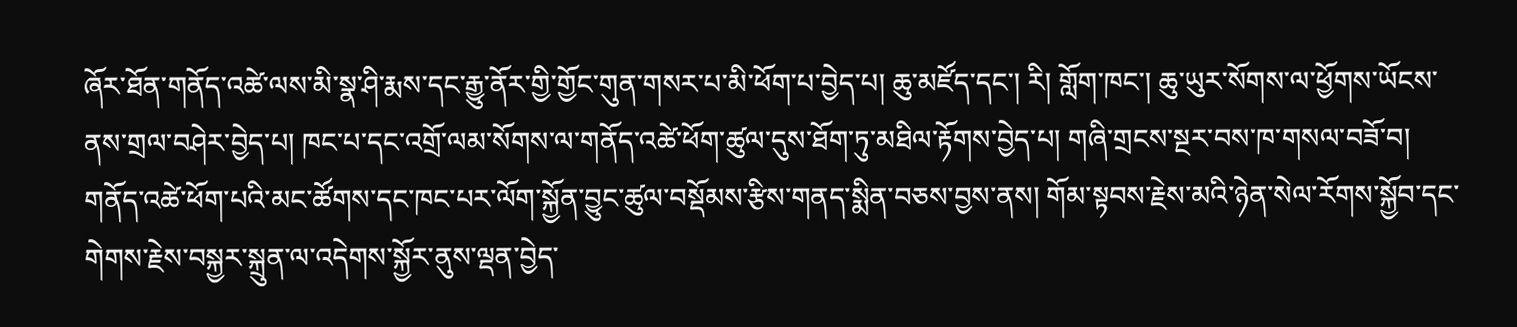ཞོར་ཐོན་གནོད་འཚེ་ལས་མི་སྣ་ཤི་རྨས་དང་རྒྱུ་ནོར་གྱི་གྱོང་གུན་གསར་པ་མི་ཕོག་པ་བྱེད་པ། ཆུ་མཛོད་དང་། རི། གློག་ཁང་། ཆུ་ཡུར་སོགས་ལ་ཕྱོགས་ཡོངས་ནས་གྲལ་བཤེར་བྱེད་པ། ཁང་པ་དང་འགྲོ་ལམ་སོགས་ལ་གནོད་འཚེ་ཕོག་ཚུལ་དུས་ཐོག་ཏུ་མཐིལ་རྟོགས་བྱེད་པ། གཞི་གྲངས་སྔར་བས་ཁ་གསལ་བཟོ་བ། གནོད་འཚེ་ཕོག་པའི་མང་ཚོགས་དང་ཁང་པར་ལོག་སྐྱོན་བྱུང་ཚུལ་བསྡོམས་རྩིས་གནད་སྨིན་བཅས་བྱས་ནས། གོམ་སྟབས་རྗེས་མའི་ཉེན་སེལ་རོགས་སྐྱོབ་དང་གེགས་རྗེས་བསྐྱར་སྐྲུན་ལ་འདེགས་སྐྱོར་ནུས་ལྡན་བྱེད་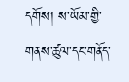དགོས། ས་ཡོམ་གྱི་གནས་ཚུལ་དང་གནོད་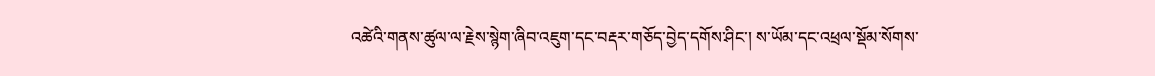འཚེའི་གནས་ཚུལ་ལ་རྗེས་སྙེག་ཞིབ་འཇུག་དང་བརྡར་གཅོད་བྱེད་དགོས་ཤིང་། ས་ཡོམ་དང་འཕྲལ་སྡོམ་སོགས་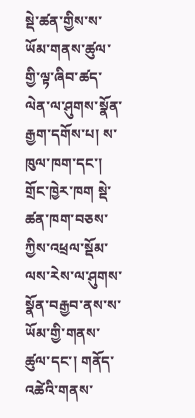སྡེ་ཚན་གྱིས་ས་ཡོམ་གནས་ཚུལ་གྱི་ལྟ་ཞིབ་ཚད་ལེན་ལ་ཤུགས་སྣོན་རྒྱག་དགོས་པ། ས་ཁུལ་ཁག་དང་། གྲོང་ཁྱེར་ཁག སྡེ་ཚན་ཁག་བཅས་ཀྱིས་འཕྲལ་སྡོམ་ལས་རེས་ལ་ཤུགས་སྣོན་བརྒྱབ་ནས་ས་ཡོམ་གྱི་གནས་ཚུལ་དང་། གནོད་འཚེའི་གནས་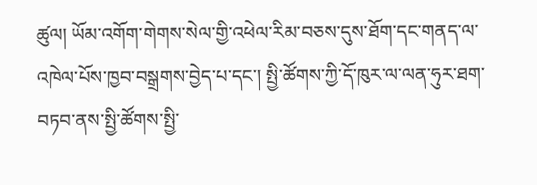ཚུལ། ཡོམ་འགོག་གེགས་སེལ་གྱི་འཕེལ་རིམ་བཅས་དུས་ཐོག་དང་གནད་ལ་འཁེལ་པོས་ཁྱབ་བསྒྲགས་བྱེད་པ་དང་། སྤྱི་ཚོགས་ཀྱི་དོ་ཁུར་ལ་ལན་ཧུར་ཐག་བཏབ་ནས་སྤྱི་ཚོགས་སྤྱི་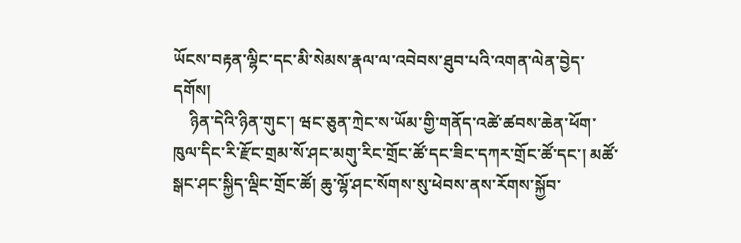ཡོངས་བརྟན་ལྷིང་དང་མི་སེམས་རྣལ་ལ་འབེབས་ཐུབ་པའི་འགན་ལེན་བྱེད་དགོས།
    ཉིན་དེའི་ཉིན་གུང་། ཝང་ཅུན་ཀྲེང་ས་ཡོམ་གྱི་གནོད་འཚེ་ཚབས་ཆེན་ཕོག་ཁུལ་དིང་རི་རྫོང་གྲམ་སོ་ཤང་མགུ་རིང་གྲོང་ཚོ་དང་ཟིང་དཀར་གྲོང་ཚོ་དང་། མཚོ་སྒང་ཤང་སྐྱིད་ལྡིང་གྲོང་ཚོ། ཆུ་ལྷོ་ཤང་སོགས་སུ་ཕེབས་ནས་རོགས་སྐྱོབ་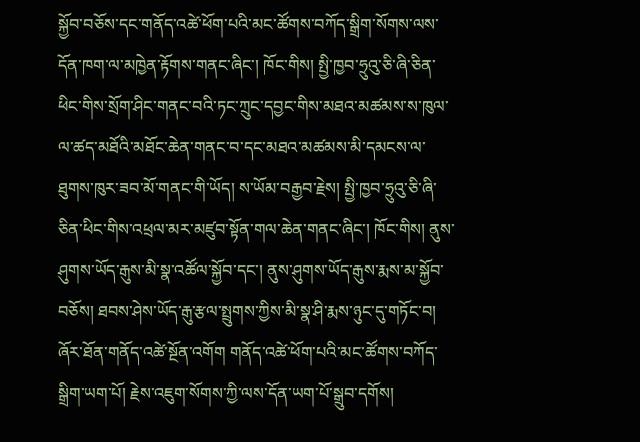སྐྱོབ་བཅོས་དང་གནོད་འཚེ་ཕོག་པའི་མང་ཚོགས་བཀོད་སྒྲིག་སོགས་ལས་དོན་ཁག་ལ་མཁྱེན་རྟོགས་གནང་ཞིང་། ཁོང་གིས། སྤྱི་ཁྱབ་ཧྲུའུ་ཅི་ཞི་ཅིན་ཕིང་གིས་སྲོག་ཤིང་གནང་བའི་ཏང་ཀྲུང་དབྱང་གིས་མཐའ་མཚམས་ས་ཁུལ་ལ་ཚད་མཐོའི་མཐོང་ཆེན་གནང་བ་དང་མཐའ་མཚམས་མི་དམངས་ལ་ཐུགས་ཁུར་ཟབ་མོ་གནང་གི་ཡོད། ས་ཡོམ་བརྒྱབ་རྗེས། སྤྱི་ཁྱབ་ཧྲུའུ་ཅི་ཞི་ཅིན་ཕིང་གིས་འཕྲལ་མར་མཛུབ་སྟོན་གལ་ཆེན་གནང་ཞིང་། ཁོང་གིས། ནུས་ཤུགས་ཡོད་རྒུས་མི་སྣ་འཚོལ་སྐྱོབ་དང་། ནུས་ཤུགས་ཡོད་རྒུས་རྨས་མ་སྐྱོབ་བཅོས། ཐབས་ཤེས་ཡོད་རྒུ་རྩལ་སྤྲུགས་ཀྱིས་མི་སྣ་ཤི་རྨས་ཉུང་དུ་གཏོང་བ། ཞོར་ཐོན་གནོད་འཚེ་སྔོན་འགོག གནོད་འཚེ་ཕོག་པའི་མང་ཚོགས་བཀོད་སྒྲིག་ཡག་པོ། རྗེས་འཇུག་སོགས་ཀྱི་ལས་དོན་ཡག་པོ་སྒྲུབ་དགོས།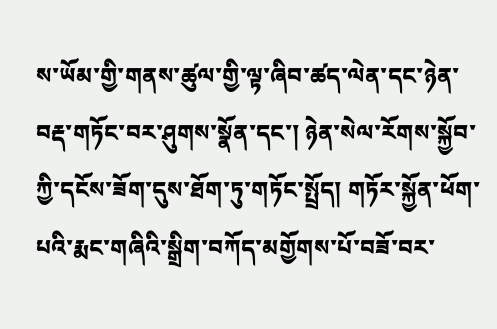ས་ཡོམ་གྱི་གནས་ཚུལ་གྱི་ལྟ་ཞིབ་ཚད་ལེན་དང་ཉེན་བརྡ་གཏོང་བར་ཤུགས་སྣོན་དང་། ཉེན་སེལ་རོགས་སྐྱོབ་ཀྱི་དངོས་ཟོག་དུས་ཐོག་ཏུ་གཏོང་སྤྲོད། གཏོར་སྐྱོན་ཕོག་པའི་རྨང་གཞིའི་སྒྲིག་བཀོད་མགྱོགས་པོ་བཟོ་བར་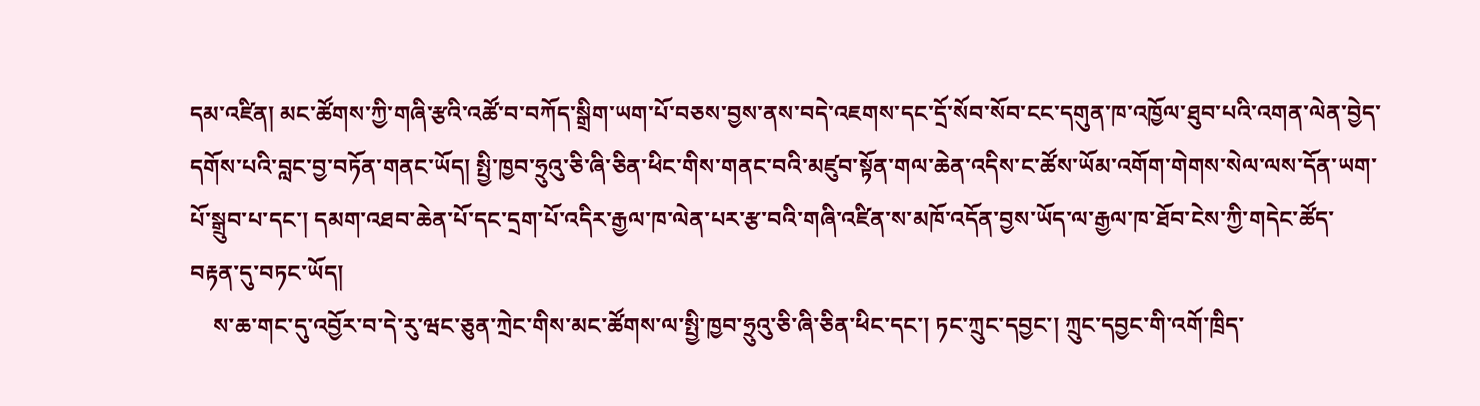དམ་འཛིན། མང་ཚོགས་ཀྱི་གཞི་རྩའི་འཚོ་བ་བཀོད་སྒྲིག་ཡག་པོ་བཅས་བྱས་ནས་བདེ་འཇགས་དང་དྲོ་སོབ་སོབ་ངང་དགུན་ཁ་འཁྱོལ་ཐུབ་པའི་འགན་ལེན་བྱེད་དགོས་པའི་བླང་བྱ་བཏོན་གནང་ཡོད། སྤྱི་ཁྱབ་ཧྲུའུ་ཅི་ཞི་ཅིན་ཕིང་གིས་གནང་བའི་མཛུབ་སྟོན་གལ་ཆེན་འདིས་ང་ཚོས་ཡོམ་འགོག་གེགས་སེལ་ལས་དོན་ཡག་པོ་སྒྲུབ་པ་དང་། དམག་འཐབ་ཆེན་པོ་དང་དྲག་པོ་འདིར་རྒྱལ་ཁ་ལེན་པར་རྩ་བའི་གཞི་འཛིན་ས་མཁོ་འདོན་བྱས་ཡོད་ལ་རྒྱལ་ཁ་ཐོབ་ངེས་ཀྱི་གདེང་ཚོད་བརྟན་དུ་བཏང་ཡོད།
    ས་ཆ་གང་དུ་འབྱོར་བ་དེ་རུ་ཝང་ཅུན་ཀྲེང་གིས་མང་ཚོགས་ལ་སྤྱི་ཁྱབ་ཧྲུའུ་ཅི་ཞི་ཅིན་ཕིང་དང་། ཏང་ཀྲུང་དབྱང་། ཀྲུང་དབྱང་གི་འགོ་ཁྲིད་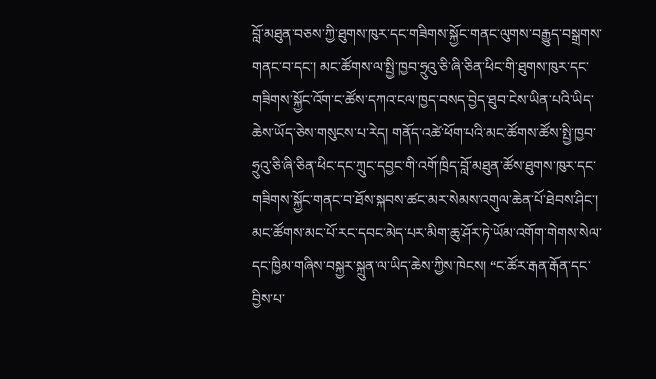བློ་མཐུན་བཅས་ཀྱི་ཐུགས་ཁུར་དང་གཟིགས་སྐྱོང་གནང་ལུགས་བརྒྱུད་བསྒྲགས་གནང་བ་དང་། མང་ཚོགས་ལ་སྤྱི་ཁྱབ་ཧྲུའུ་ཅི་ཞི་ཅིན་ཕིང་གི་ཐུགས་ཁུར་དང་གཟིགས་སྐྱོང་འོག་ང་ཚོས་དཀའ་ངལ་ཁྱད་བསད་བྱེད་ཐུབ་ངེས་ཡིན་པའི་ཡིད་ཆེས་ཡོད་ཅེས་གསུངས་པ་རེད། གནོད་འཚེ་ཕོག་པའི་མང་ཚོགས་ཚོས་སྤྱི་ཁྱབ་ཧྲུའུ་ཅི་ཞི་ཅིན་ཕིང་དང་ཀྲུང་དབྱང་གི་འགོ་ཁྲིད་བློ་མཐུན་ཚོས་ཐུགས་ཁུར་དང་གཟིགས་སྐྱོང་གནང་བ་ཐོས་སྐབས་ཚང་མར་སེམས་འགུལ་ཆེན་པོ་ཐེབས་ཤིང་། མང་ཚོགས་མང་པོ་རང་དབང་མེད་པར་མིག་ཆུ་ཤོར་ཏེ་ཡོམ་འགོག་གེགས་སེལ་དང་ཁྱིམ་གཞིས་བསྐྱར་སྐྲུན་ལ་ཡིད་ཆེས་ཀྱིས་ཁེངས། “ང་ཚོར་རྒན་རྒོན་དང་བྱིས་པ་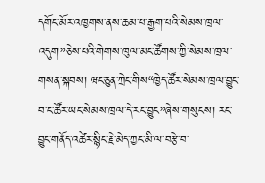དགོང་མོར་འཁྱགས་ནས་ཆམ་པ་རྒྱག་པའི་སེམས་ཁྲལ་འདུག”ཅེས་པའི་གེགས་ཁུལ་མང་ཚོགས་ཀྱི་སེམས་ཁྲལ་གསན་སྐབས། ཝང་ཅུན་ཀྲེང་གིས“ཁྱེད་ཚོར་སེམས་ཁྲལ་བྱུང་བ་ང་ཚོར་ཡང་སེམས་ཁྲལ་དེ་རང་བྱུང”ཞེས་གསུངས། རང་བྱུང་གནོད་འཚེར་སྙིང་རྗེ་མེད་ཀྱང་མི་ལ་བརྩེ་བ་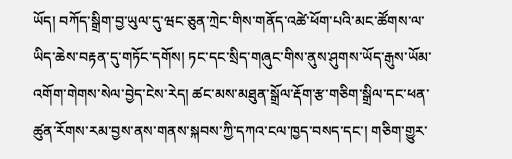ཡོད། བཀོད་སྒྲིག་བྱ་ཡུལ་དུ་ཝང་ཅུན་ཀྲེང་གིས་གནོད་འཚེ་ཕོག་པའི་མང་ཚོགས་ལ་ཡིད་ཆེས་བརྟན་དུ་གཏོང་དགོས། ཏང་དང་སྲིད་གཞུང་གིས་ནུས་ཤུགས་ཡོད་རྒུས་ཡོམ་འགོག་གེགས་སེལ་བྱེད་ངེས་རེད། ཚང་མས་མཐུན་སྒྲོལ་རྡོག་རྩ་གཅིག་སྒྲིལ་དང་ཕན་ཚུན་རོགས་རམ་བྱས་ནས་གནས་སྐབས་ཀྱི་དཀའ་ངལ་ཁྱད་བསད་དང་། གཅིག་གྱུར་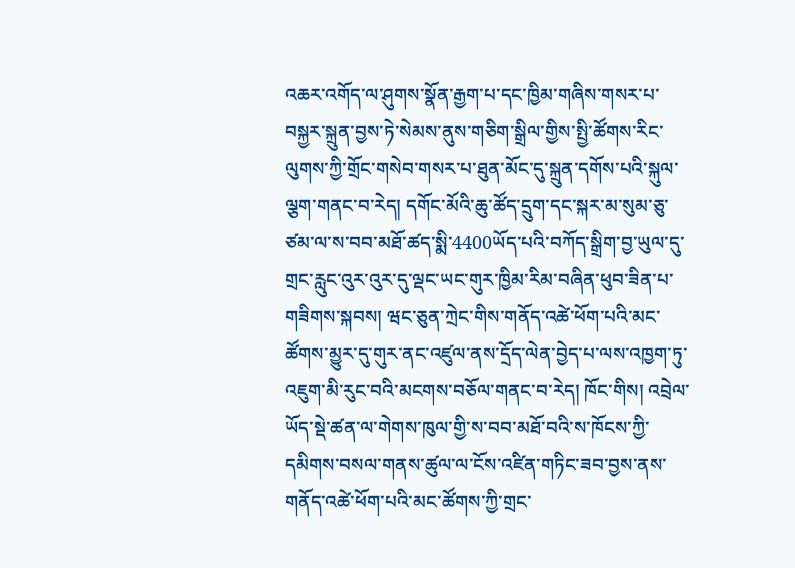འཆར་འགོད་ལ་ཤུགས་སྣོན་རྒྱག་པ་དང་ཁྱིམ་གཞིས་གསར་པ་བསྐྱར་སྐྲུན་བྱས་ཏེ་སེམས་ནུས་གཅིག་སྒྲིལ་གྱིས་སྤྱི་ཚོགས་རིང་ལུགས་ཀྱི་གྲོང་གསེབ་གསར་པ་ཐུན་མོང་དུ་སྐྲུན་དགོས་པའི་སྐུལ་ལྕག་གནང་བ་རེད། དགོང་མོའི་ཆུ་ཚོད་དྲུག་དང་སྐར་མ་སུམ་ཅུ་ཙམ་ལ་ས་བབ་མཐོ་ཚད་སྨི་4400ཡོད་པའི་བཀོད་སྒྲིག་བྱ་ཡུལ་དུ་གྲང་རླུང་འུར་འུར་དུ་ལྡང་ཡང་གུར་ཁྱིམ་རིམ་བཞིན་ཕུབ་ཟིན་པ་གཟིགས་སྐབས། ཝང་ཅུན་ཀྲེང་གིས་གནོད་འཚེ་ཕོག་པའི་མང་ཚོགས་མྱུར་དུ་གུར་ནང་འཛུལ་ནས་དྲོད་ལེན་བྱེད་པ་ལས་འཁྱག་ཏུ་འཇུག་མི་རུང་བའི་མངགས་བཅོལ་གནང་བ་རེད། ཁོང་གིས། འབྲེལ་ཡོད་སྡེ་ཚན་ལ་གེགས་ཁུལ་གྱི་ས་བབ་མཐོ་བའི་ས་ཁོངས་ཀྱི་དམིགས་བསལ་གནས་ཚུལ་ལ་ངོས་འཛིན་གཏིང་ཟབ་བྱས་ནས་གནོད་འཚེ་ཕོག་པའི་མང་ཚོགས་ཀྱི་གྲང་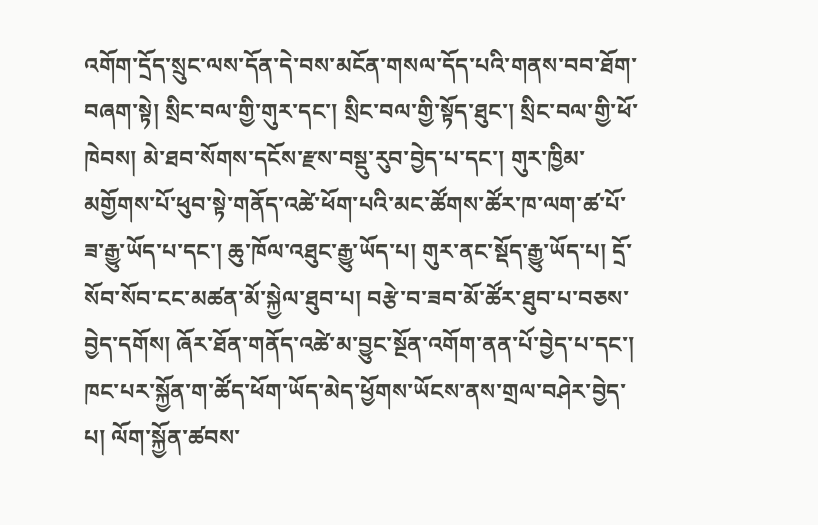འགོག་དྲོད་སྲུང་ལས་དོན་དེ་བས་མངོན་གསལ་དོད་པའི་གནས་བབ་ཐོག་བཞག་སྟེ། སྲིང་བལ་གྱི་གུར་དང་། སྲིང་བལ་གྱི་སྟོད་ཐུང་། སྲིང་བལ་གྱི་ཕོ་ཁེབས། མེ་ཐབ་སོགས་དངོས་རྫས་བསྡུ་རུབ་བྱེད་པ་དང་། གུར་ཁྱིམ་མགྱོགས་པོ་ཕུབ་སྟེ་གནོད་འཚེ་ཕོག་པའི་མང་ཚོགས་ཚོར་ཁ་ལག་ཚ་པོ་ཟ་རྒྱུ་ཡོད་པ་དང་། ཆུ་ཁོལ་འཐུང་རྒྱུ་ཡོད་པ། གུར་ནང་སྡོད་རྒྱུ་ཡོད་པ། དྲོ་སོབ་སོབ་ངང་མཚན་མོ་སྐྱེལ་ཐུབ་པ། བརྩེ་བ་ཟབ་མོ་ཚོར་ཐུབ་པ་བཅས་བྱེད་དགོས། ཞོར་ཐོན་གནོད་འཚེ་མ་བྱུང་སྔོན་འགོག་ནན་པོ་བྱེད་པ་དང་། ཁང་པར་སྐྱོན་ག་ཚོད་ཕོག་ཡོད་མེད་ཕྱོགས་ཡོངས་ནས་གྲལ་བཤེར་བྱེད་པ། ལོག་སྐྱོན་ཚབས་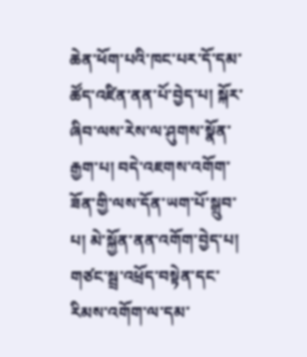ཆེན་ཕོག་པའི་ཁང་པར་དོ་དམ་ཚོད་འཛིན་ནན་པོ་བྱེད་པ། སྐོར་ཞིབ་ལས་རེས་ལ་ཤུགས་སྣོན་རྒྱག་པ། བདེ་འཇགས་འགོག་ཟོན་གྱི་ལས་དོན་ཡག་པོ་སྒྲུབ་པ། མེ་སྐྱོན་ནན་འགོག་བྱེད་པ། གཙང་སྦྲ་འཕྲོད་བསྟེན་དང་རིམས་འགོག་ལ་དམ་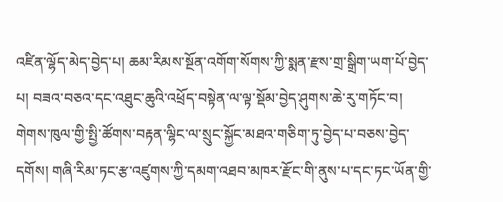འཛིན་ལྷོད་མེད་བྱེད་པ། ཆམ་རིམས་སྔོན་འགོག་སོགས་ཀྱི་སྨན་རྫས་གྲ་སྒྲིག་ཡག་པོ་བྱེད་པ། བཟའ་བཅའ་དང་འཐུང་ཆུའི་འཕྲོད་བསྟེན་ལ་ལྟ་སྡོམ་བྱེད་ཤུགས་ཆེ་རུ་གཏོང་བ། གེགས་ཁུལ་གྱི་སྤྱི་ཚོགས་བརྟན་ལྷིང་ལ་སྲུང་སྐྱོང་མཐའ་གཅིག་ཏུ་བྱེད་པ་བཅས་བྱེད་དགོས། གཞི་རིམ་ཏང་རྩ་འཛུགས་ཀྱི་དམག་འཐབ་མཁར་རྫོང་གི་ནུས་པ་དང་ཏང་ཡོན་གྱི་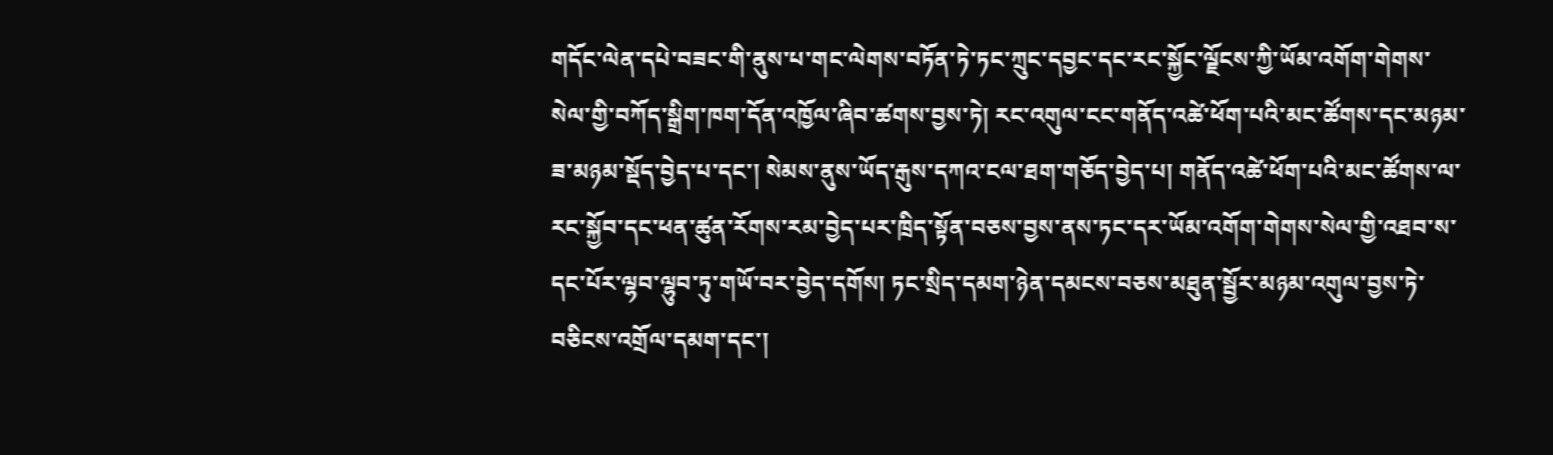གདོང་ལེན་དཔེ་བཟང་གི་ནུས་པ་གང་ལེགས་བཏོན་ཏེ་ཏང་ཀྲུང་དབྱང་དང་རང་སྐྱོང་ལྗོངས་ཀྱི་ཡོམ་འགོག་གེགས་སེལ་གྱི་བཀོད་སྒྲིག་ཁག་དོན་འཁྱོལ་ཞིབ་ཚགས་བྱས་ཏེ། རང་འགུལ་ངང་གནོད་འཚེ་ཕོག་པའི་མང་ཚོགས་དང་མཉམ་ཟ་མཉམ་སྡོད་བྱེད་པ་དང་། སེམས་ནུས་ཡོད་རྒུས་དཀའ་ངལ་ཐག་གཅོད་བྱེད་པ། གནོད་འཚེ་ཕོག་པའི་མང་ཚོགས་ལ་རང་སྐྱོབ་དང་ཕན་ཚུན་རོགས་རམ་བྱེད་པར་ཁྲིད་སྟོན་བཅས་བྱས་ནས་ཏང་དར་ཡོམ་འགོག་གེགས་སེལ་གྱི་འཐབ་ས་དང་པོར་ལྷབ་ལྷུབ་ཏུ་གཡོ་བར་བྱེད་དགོས། ཏང་སྲིད་དམག་ཉེན་དམངས་བཅས་མཐུན་སྦྱོར་མཉམ་འགུལ་བྱས་ཏེ་བཅིངས་འགྲོལ་དམག་དང་།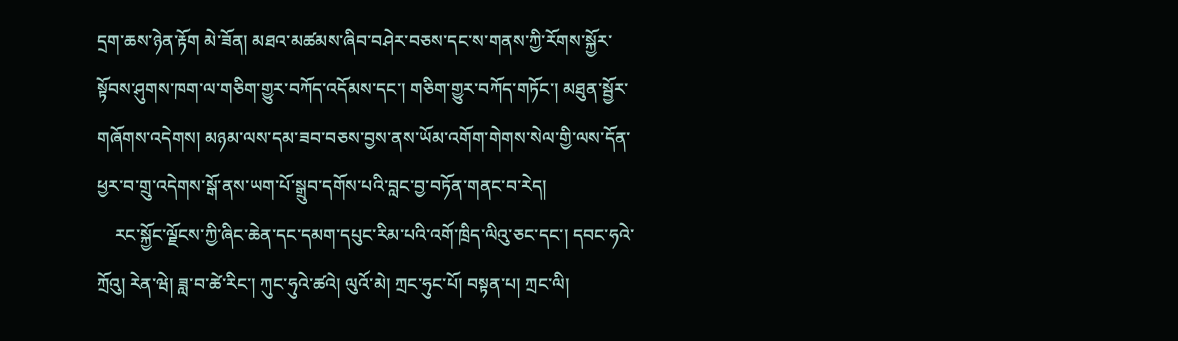དྲག་ཆས་ཉེན་རྟོག མེ་ཟོན། མཐའ་མཚམས་ཞིབ་བཤེར་བཅས་དང་ས་གནས་ཀྱི་རོགས་སྐྱོར་སྟོབས་ཤུགས་ཁག་ལ་གཅིག་གྱུར་བཀོད་འདོམས་དང་། གཅིག་གྱུར་བཀོད་གཏོང་། མཐུན་སྦྱོར་གཞོགས་འདེགས། མཉམ་ལས་དམ་ཟབ་བཅས་བྱས་ནས་ཡོམ་འགོག་གེགས་སེལ་གྱི་ལས་དོན་ཕྱར་བ་གྲུ་འདེགས་སྒོ་ནས་ཡག་པོ་སྒྲུབ་དགོས་པའི་བླང་བྱ་བཏོན་གནང་བ་རེད།
    རང་སྐྱོང་ལྗོངས་ཀྱི་ཞིང་ཆེན་དང་དམག་དཔུང་རིམ་པའི་འགོ་ཁྲིད་ལིའུ་ཅང་དང་། དབང་ཧའེ་ཀྲོའུ། རེན་ཝེ། ཟླ་བ་ཚེ་རིང་། ཀུང་ཧུའེ་ཚའེ། ལུའོ་མེ། ཀྲང་ཧུང་པོ། བསྟན་པ། ཀྲང་ལི།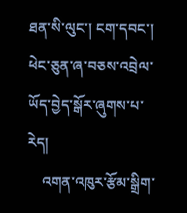ཐན་སི་ལུང་། ངག་དབང་། ཕེང་ཅུན་ཞ་བཅས་འབྲེལ་ཡོད་བྱེད་སྒོར་ཞུགས་པ་རེད།
    འགན་འཁུར་རྩོམ་སྒྲིག་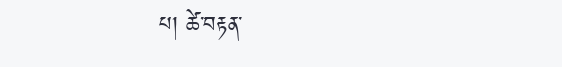པ། ཚེ་བརྟན་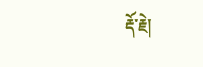རྡོ་རྗེ།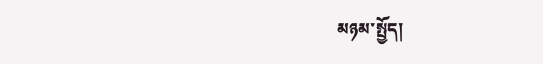མཉམ་སྤྱོད།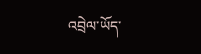འབྲེལ་ཡོད་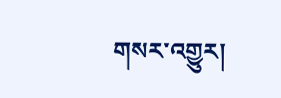གསར་འགྱུར།